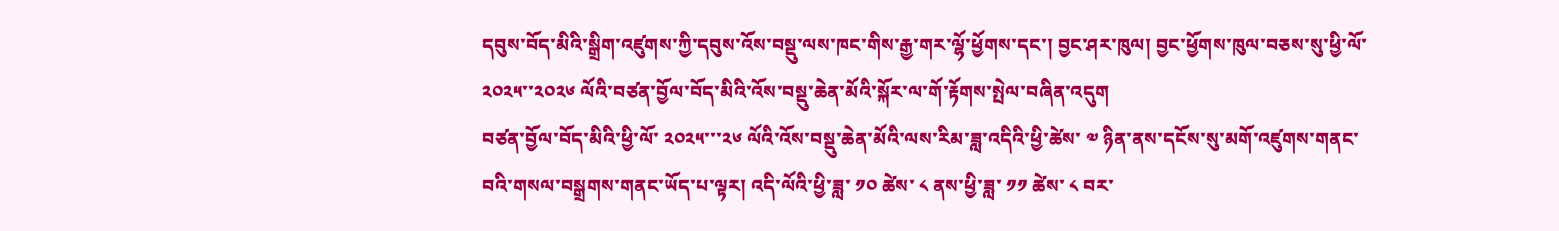དབུས་བོད་མིའི་སྒྲིག་འཛུགས་ཀྱི་དབུས་འོས་བསྡུ་ལས་ཁང་གིས་རྒྱ་གར་ལྷོ་ཕྱོགས་དང་། བྱང་ཤར་ཁུལ། བྱང་ཕྱོགས་ཁུལ་བཅས་སུ་ཕྱི་ལོ་ ༢༠༢༥་་༢༠༢༦ ལོའི་བཙན་བྱོལ་བོད་མིའི་འོས་བསྡུ་ཆེན་མོའི་སྐོར་ལ་གོ་རྟོགས་སྤེལ་བཞིན་འདུག
བཙན་བྱོལ་བོད་མིའི་ཕྱི་ལོ་ ༢༠༢༥་་་༢༦ ལོའི་འོས་བསྡུ་ཆེན་མོའི་ལས་རིམ་ཟླ་འདིའི་ཕྱི་ཚེས་ ༧ ཉིན་ནས་དངོས་སུ་མགོ་འཛུགས་གནང་བའི་གསལ་བསྒྲགས་གནང་ཡོད་པ་ལྟར། འདི་ལོའི་ཕྱི་ཟླ་ ༡༠ ཚེས་ ༨ ནས་ཕྱི་ཟླ་ ༡༡ ཚེས་ ༨ བར་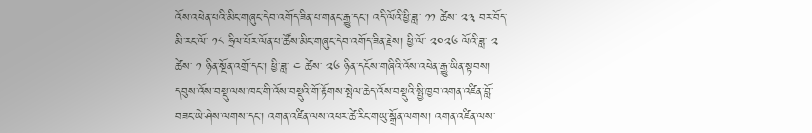འོས་འཕེན་པའི་མིང་གཞུང་དེབ་འགོད་ཟིན་པ་གནང་རྒྱུ་དང་། འདི་ལོའི་ཕྱི་ཟླ་ ༡༡ ཚེས་ ༢༣ བར་བོད་མི་རང་ལོ་ ༡༨ ཧྲིལ་པོར་ལོན་པ་ཚོས་མིང་གཞུང་དེབ་འགོད་ཟིན་རྗེས། ཕྱི་ལོ་ ༢༠༢༦ ལོའི་ཟླ་ ༢ ཚེས་ ༡ ཉིན་སྔོན་འགྲོ་དང་། ཕྱི་ཟླ་ ༤ ཚེས་ ༢༦ ཉིན་དངོས་གཞིའི་འོས་འཕེན་རྒྱུ་ཡིན་སྟབས། དབུས་འོས་བསྡུ་ལས་ཁང་གི་འོས་བསྡུའི་གོ་རྟོགས་སྤེལ་ཆེད་འོས་བསྡུའི་སྤྱི་ཁྱབ་འགན་འཛིན་བློ་བཟང་ཡེ་ཤེས་ལགས་དང་། འགན་འཛིན་ལས་འཕར་ཚེ་རིང་གཡུ་སྒྲོན་ལགས། འགན་འཛིན་ལས་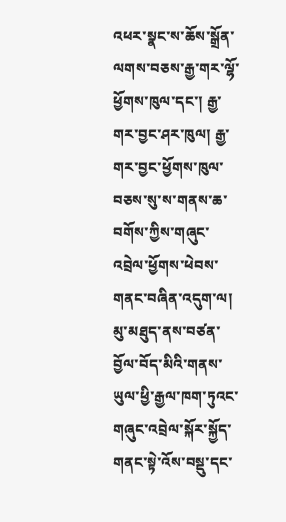འཕར་སྣང་ས་ཆོས་སྒྲོན་ལགས་བཅས་རྒྱ་གར་ལྷོ་ཕྱོགས་ཁུལ་དང་། རྒྱ་གར་བྱང་ཤར་ཁུལ། རྒྱ་གར་བྱང་ཕྱོགས་ཁུལ་བཅས་སུ་ས་གནས་ཆ་བགོས་ཀྱིས་གཞུང་འབྲེལ་ཕྱོགས་ཕེབས་གནང་བཞིན་འདུག་ལ། མུ་མཐུད་ནས་བཙན་བྱོལ་བོད་མིའི་གནས་ཡུལ་ཕྱི་རྒྱལ་ཁག་ཏུའང་གཞུང་འབྲེལ་སྐོར་སྐྱོད་གནང་སྟེ་འོས་བསྡུ་དང་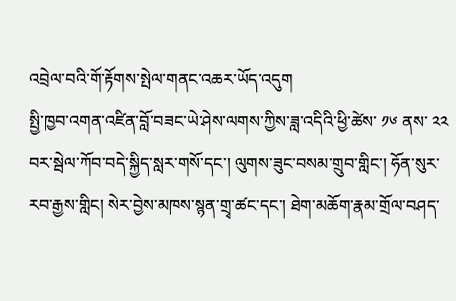འབྲེལ་བའི་གོ་རྟོགས་སྤེལ་གནང་འཆར་ཡོད་འདུག
སྤྱི་ཁྱབ་འགན་འཛིན་བློ་བཟང་ཡེ་ཤེས་ལགས་ཀྱིས་ཟླ་འདིའི་ཕྱི་ཚེས་ ༡༦ ནས་ ༢༢ བར་སྦེལ་ཀོབ་བདེ་སྐྱིད་སླར་གསོ་དང་། ལུགས་ཟུང་བསམ་གྲུབ་གླིང་། ཧོན་སུར་རབ་རྒྱས་གླིང། སེར་བྱེས་མཁས་སྙན་གྲྭ་ཚང་དང་། ཐེག་མཆོག་རྣམ་གྲོལ་བཤད་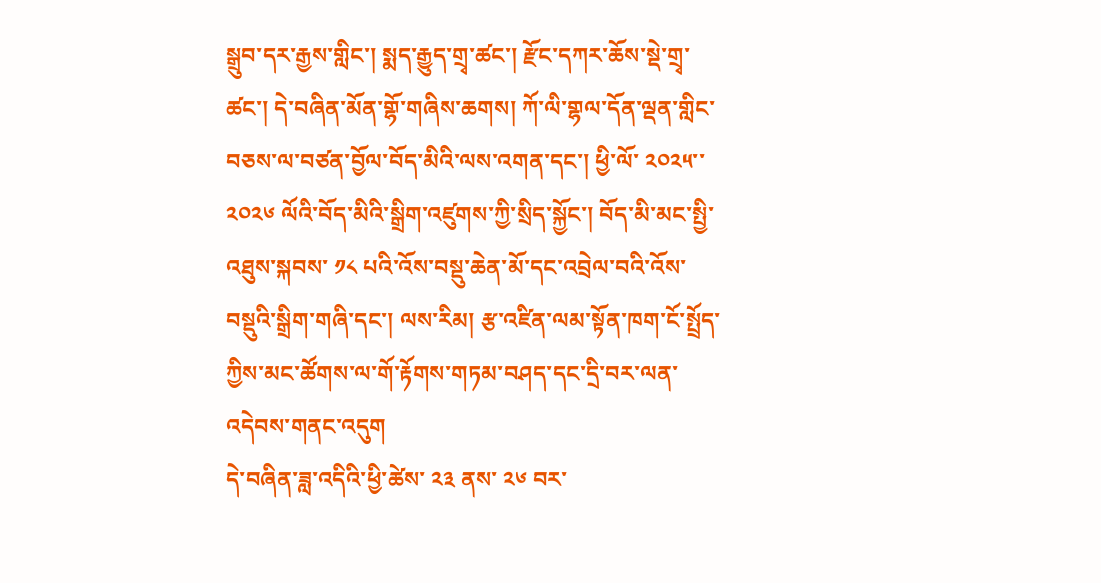སྒྲུབ་དར་རྒྱས་གླིང་། སྨད་རྒྱུད་གྲྭ་ཚང་། རྫོང་དཀར་ཆོས་སྡེ་གྲྭ་ཚང་། དེ་བཞིན་མོན་གྷོ་གཞིས་ཆགས། ཀོ་ལི་གྷལ་དོན་ལྡན་གླིང་བཅས་ལ་བཙན་བྱོལ་བོད་མིའི་ལས་འགན་དང་། ཕྱི་ལོ་ ༢༠༢༥་་༢༠༢༦ ལོའི་བོད་མིའི་སྒྲིག་འཛུགས་ཀྱི་སྲིད་སྐྱོང་། བོད་མི་མང་སྤྱི་འཐུས་སྐབས་ ༡༨ པའི་འོས་བསྡུ་ཆེན་མོ་དང་འབྲེལ་བའི་འོས་བསྡུའི་སྒྲིག་གཞི་དང་། ལས་རིམ། རྩ་འཛིན་ལམ་སྟོན་ཁག་ངོ་སྤྲོད་ཀྱིས་མང་ཚོགས་ལ་གོ་རྟོགས་གཏམ་བཤད་དང་དྲི་བར་ལན་འདེབས་གནང་འདུག
དེ་བཞིན་ཟླ་འདིའི་ཕྱི་ཚེས་ ༢༣ ནས་ ༢༦ བར་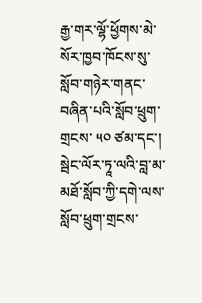རྒྱ་གར་ལྷོ་ཕྱོགས་མེ་སོར་ཁྱབ་ཁོངས་སུ་སློབ་གཉེར་གནང་བཞིན་པའི་སློབ་ཕྲུག་གྲངས་ ༥༠ ཙམ་དང་། སྦེང་ལོར་ཏཱ་ལའི་བླ་མ་མཐོ་སློབ་ཀྱི་དགེ་ལས་སློབ་ཕྲུག་གྲངས་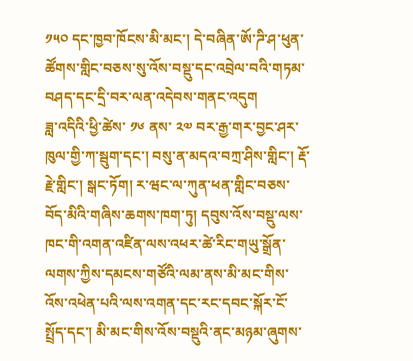༡༥༠ དང་ཁྱབ་ཁོངས་མི་མང་། དེ་བཞིན་ཨོ་ཌི་ཤ་ཕུན་ཚོགས་གླིང་བཅས་སུ་འོས་བསྡུ་དང་འབྲེལ་བའི་གཏམ་བཤད་དང་དྲི་བར་ལན་འདེབས་གནང་འདུག
ཟླ་འདིའི་ཕྱི་ཚེས་ ༡༦ ནས་ ༢༧ བར་རྒྱ་གར་བྱང་ཤར་ཁུལ་གྱི་ཀ་སྦུག་དང་། བསུ་ན་མདའ་བཀྲ་ཤིས་གླིང་། རྡོ་རྗེ་གླིང་། སྒང་ཏོག། ར་ཝང་ལ་ཀུན་ཕན་གླིང་བཅས་བོད་མིའི་གཞིས་ཆགས་ཁག་ཏུ། དབུས་འོས་བསྡུ་ལས་ཁང་གི་འགན་འཛིན་ལས་འཕར་ཚེ་རིང་གཡུ་སྒྲོན་ལགས་ཀྱིས་དམངས་གཙོའི་ལམ་ནས་མི་མང་གིས་འོས་འཕེན་པའི་ལས་འགན་དང་རང་དབང་སྐོར་ངོ་སྤྲོད་དང་། མི་མང་གིས་འོས་བསྡུའི་ནང་མཉམ་ཞུགས་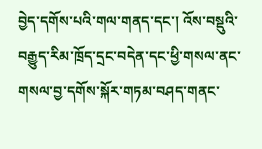བྱེད་དགོས་པའི་གལ་གནད་དང་། འོས་བསྡུའི་བརྒྱུད་རིམ་ཁྲོད་དྲང་བདེན་དང་ཕྱི་གསལ་ནང་གསལ་བྱ་དགོས་སྐོར་གཏམ་བཤད་གནང་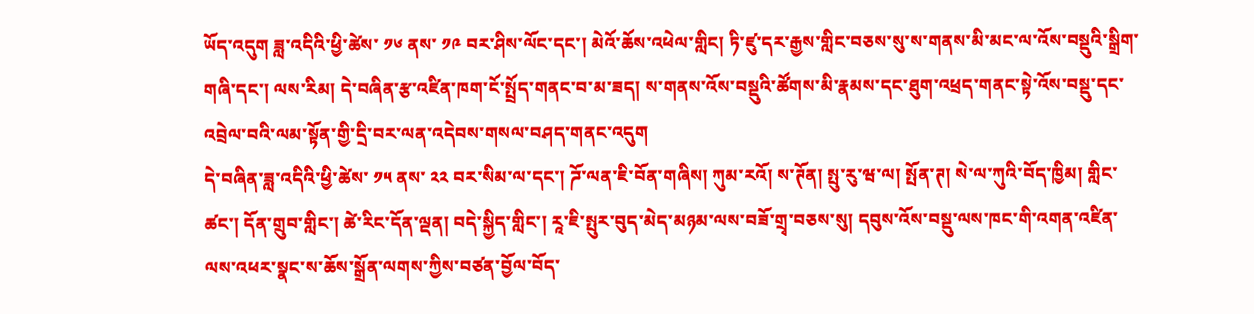ཡོད་འདུག ཟླ་འདིའི་ཕྱི་ཚེས་ ༡༦ ནས་ ༡༩ བར་ཤིས་ལོང་དང་། མེའོ་ཆོས་འཕེལ་གླིང། ཏི་ཛུ་དར་རྒྱས་གླིང་བཅས་སུ་ས་གནས་མི་མང་ལ་འོས་བསྡུའི་སྒྲིག་གཞི་དང་། ལས་རིམ། དེ་བཞིན་རྩ་འཛིན་ཁག་ངོ་སྤྲོད་གནང་བ་མ་ཟད། ས་གནས་འོས་བསྡུའི་ཚོགས་མི་རྣམས་དང་ཐུག་འཕྲད་གནང་སྟེ་འོས་བསྡུ་དང་འབྲེལ་བའི་ལམ་སྟོན་གྱི་དྲི་བར་ལན་འདེབས་གསལ་བཤད་གནང་འདུག
དེ་བཞིན་ཟླ་འདིའི་ཕྱི་ཚེས་ ༡༥ ནས་ ༢༢ བར་སིམ་ལ་དང་། ཌོ་ལན་ཇི་བོན་གཞིས། ཀུམ་རའོ། ས་ཊོན། སྤུ་རུ་ཝ་ལ། སྤོན་ཊ། སེ་ལ་ཀུའི་བོད་ཁྱིམ། གླིང་ཚང་། དོན་གྲུབ་གླིང་། ཚེ་རིང་དོན་ལྡན། བདེ་སྐྱིད་གླིང་། རཱ་ཇི་སྤུར་བུད་མེད་མཉམ་ལས་བཟོ་གྲྭ་བཅས་སུ། དབུས་འོས་བསྡུ་ལས་ཁང་གི་འགན་འཛིན་ལས་འཕར་སྣང་ས་ཆོས་སྒྲོན་ལགས་ཀྱིས་བཙན་བྱོལ་བོད་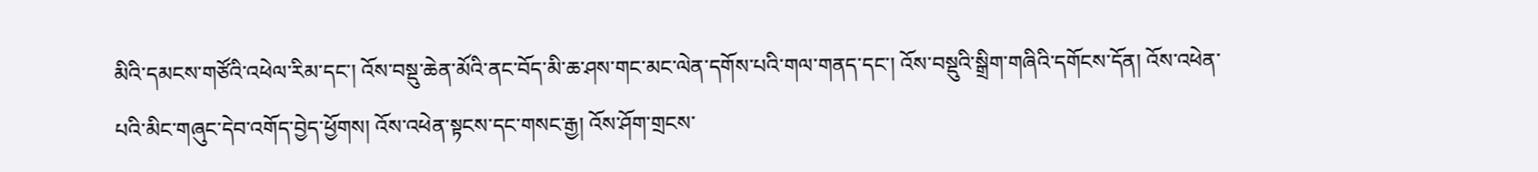མིའི་དམངས་གཙོའི་འཕེལ་རིམ་དང་། འོས་བསྡུ་ཆེན་མོའི་ནང་བོད་མི་ཆ་ཤས་གང་མང་ལེན་དགོས་པའི་གལ་གནད་དང་། འོས་བསྡུའི་སྒྲིག་གཞིའི་དགོངས་དོན། འོས་འཕེན་པའི་མིང་གཞུང་དེབ་འགོད་བྱེད་ཕྱོགས། འོས་འཕེན་སྟངས་དང་གསང་རྒྱ། འོས་ཤོག་གྲངས་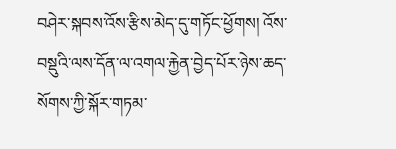བཤེར་སྐབས་འོས་རྩིས་མེད་དུ་གཏོང་ཕྱོགས། འོས་བསྡུའི་ལས་དོན་ལ་འགལ་རྐྱེན་བྱེད་པོར་ཉེས་ཆད་སོགས་ཀྱི་སྐོར་གཏམ་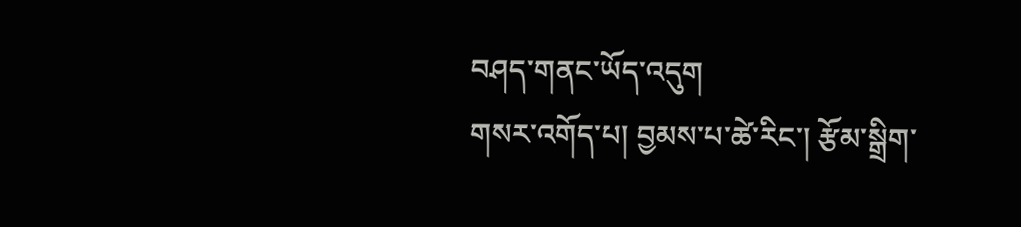བཤད་གནང་ཡོད་འདུག
གསར་འགོད་པ། བྱམས་པ་ཚེ་རིང་། རྩོམ་སྒྲིག་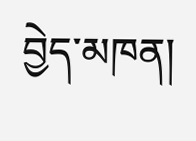བྱེད་མཁན།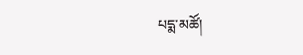པདྨ་མཚོ།